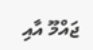ޖައްމޫ އާއި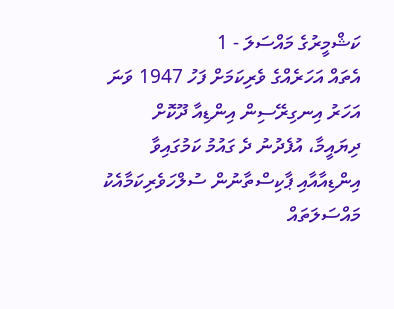ކަޝްމީރުގެ މައްސަލަ - 1
އެތައް އަހަރެއްގެ ވެރިކަމަށް ފަހު 1947 ވަނަ އަހަރު އިނގިރޭސިން އިންޑިއާ ދޫކޮށް ދިޔައީމާ، އުފެދުނު ދެ ގައުމު ކަމުގައިވާ އިންޑިއާއާއި ޕާކިސްތާނުން ސުލްހަވެރިކަމާއެކު މައްސަލަތައް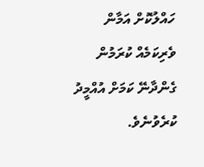ހައްލުކޮށް އަމާން ވެރިކަމެއް ކުރަމުން ގެންދާނޭ ކަމަށް އުއްމީދު ކުރެވުނެވެ.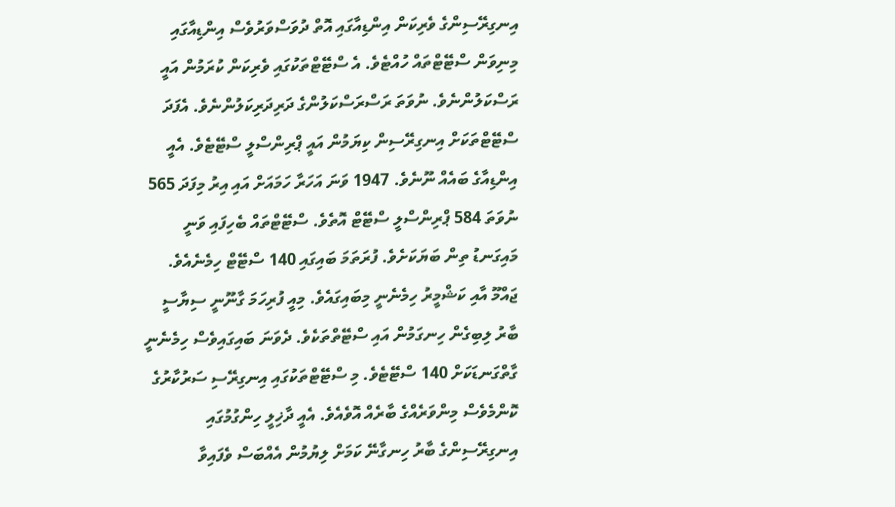އިނގިރޭސިންގެ ވެރިކަން އިންޑިއާގައި އޮތް ދުވަސްވަރުވެސް އިންޑިއާގައި މިނިވަން ސްޓޭޓްތައް ހުއްޓެވެ. އެ ސްޓޭޓްތަކުގައި ވެރިކަން ކުރަމުން އައީ ރަސްކަލުންނެވެ. ނުވަތަ ރަސްރަސްކަލުންގެ ދަރިދަރިކަލުންނެވެ. އެފަދަ ސްޓޭޓްތަކަށް އިނގިރޭސިން ކިޔަމުން އައީ ޕްރިންސްލީ ސްޓޭޓެވެ. އެއީ އިންޑިއާގެ ބައެއް ނޫނެވެ. 1947 ވަނަ އަހަރާ ހަމައަށް އައި އިރު މިފަދަ 565 ނުވަތަ 584 ޕްރިންސްލީ ސްޓޭޓް އޮތެވެ. ސްޓޭޓްތައް ބެހިފައި ވަނީ މައިގަނޑު ތިން ބަޔަކަށެވެ. ފުރަތަމަ ބައިގައި 140 ސްޓޭޓް ހިމެނެއެވެ. ޖައްމޫ އާއި ކަޝްމީރު ހިމެނެނީ މިބައިގައެވެ. މިއީ ފުރިހަމަ ގާނޫނީ ސިޔާސީ ބާރު ލިބިގެން ހިނގަމުން އައި ސްޓޭތްތަކެވެ. ދެވަނަ ބައިގައިވެސް ހިމެނެނީ ގާތްގަނޑަކަށް 140 ސްޓޭޓެވެ. މި ސްޓޭޓްތަކުގައި އިނގިރޭސި ސަރުކާރުގެ ކޮންމެވެސް މިންވަރެއްގެ ބާރެއް އޮވެއެވެ. އެއީ ދާޚިލީ ހިންގުމުގައި އިނގިރޭސިންގެ ބާރު ހިނގާނޭ ކަމަށް ލިޔުމުން އެއްބަސް ވެފައިވާ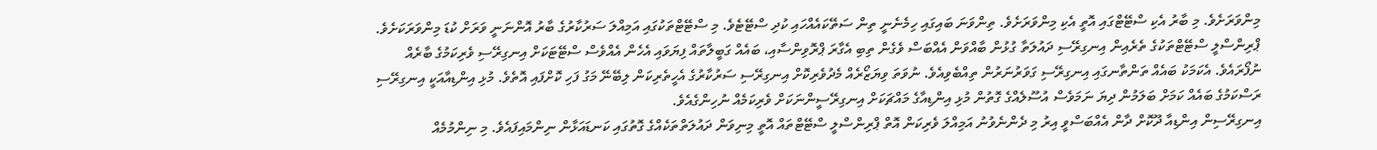މިންވަރަށެވެ. މި ބާރު އެކި ސްޓޭޓްގައި އޮތީ އެކި މިންވަރަށެވެ. ތިންވަނަ ބައިގައި ހިމެނެނީ ތިން ސަތޭކައެއްހައި ކުދި ސްޓޭޓެވެ. މި ސްޓޭޓްތަކުގައި އަމިއްލަ ސަރުކާރުގެ ބާރު އޮންނަނީ ވަރަށް ކުޑަ މިންވަރަކަށެވެ.
ޕްރިންސްލީ ސްޓޭޓްތަކުގެ ތެރެއިން އިނގިރޭސި ދައުލަތާ ގުޅުން ބާއްވަން އެއްބަސް ވެގެން ތިބި އެގާރަ ޕްރޮވިންސާއި، ބައެއް ގަބީލާތައް ފިޔަވައި އެހެން އެއްވެސް ސްޓޭޓަކަށް އިނގިރޭސި ވެރިކަމުގެ ބާރެއް ނުފޯރައެވެ. އެކަމަކު ބައެއް ތަންތާނގައި އިނގިރޭސި ގަވަރުނަރުން ތިއްބެވިއެވެ. ނުވަތަ ވިޔަޒޯރެއް މެދުވެރިކޮށް އިނގިރޭސި ސަރުކާރުގެ އެހީތެރިކަން ލިބޭނޭ މަގު ފަހި ކޮށްފައި އޮތެވެ. މުޅި އިންޑިއާއަކީ އިނގިރޭސި ރަސްކަމުގެ ބައެއް ކަމަށް ބަލަމުން ދިޔަ ނަމަވެސް އުސޫލެއްގެ ގޮތުން މުޅި އިންޑިއާގެ މައްޗަކަށް އިނގިރޭސީންނަކަށް ވެރިކަމެއް ނުހިންގެއެވެ.
އިނގިރޭސިން އިންޑިއާ ދޫކޮށް ދާން އެއްބަސްވީ އިރު މި ދެންނެވުނު އަމިއްލަ ވެރިކަން އޮތް ޕްރިންސްލީ ސްޓޭޓްތައް އޮތީ މިނިވަން ދައުލަތްތަކެއްގެ ގޮތުގައި ކަނޑައަޅާން ނިންމައިފައެވެ. މި ނިންމުމެއް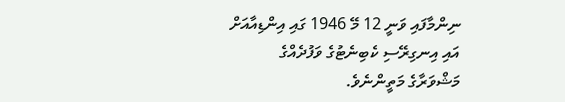ނިންމާފައި ވަނީ 12 މޭ 1946 ގައި އިންޑިއާއަށް އައި އިނގިރޭސި ކެބިނެޓުގެ ވަފުދެއްގެ މަޝްވަރާގެ މަތީންނެވެ.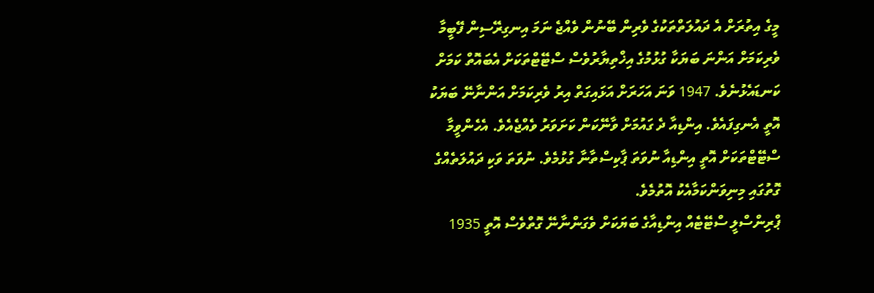މީގެ އިތުރަށް އެ ދައުލަތްތަކުގެ ވެރިން ބޭނުން ވެއްޖެ ނަމަ އިނގިރޭސިން ފޭބީމާ ވެރިކަމަށް އަންނަ ބަޔަކާ ގުޅުމުގެ އިޚްތިޔާރުވެސް ސްޓޭޓްތަކަށް އެބައޮތް ކަމަށް ކަނޑައެޅުނެވެ. 1947 ވަނަ އަހަރަށް އަޅައިގަތް އިރު ވެރިކަމަށް އަންނާނޭ ބަޔަކު އޮތީ އެނގިފައެވެ. އިންޑިއާ ދެ ގައުމަށް ވާނޭކަން ކަށަވަރު ވެއްޖެއެވެ. އެހެންވީމާ ސްޓޭޓްތަކަށް އޮތީ އިންޑިއާ ނުވަތަ ޕާކިސްތާނާ ގުޅުމެވެ. ނުވަތަ ވަކި ދައުލަތެއްގެ ގޮތުގައި މިނިވަންކަމާއެކު އޮތުމެވެ.
ޕްރިންސްލީ ސްޓޭޓެއް އިންޑިއާގެ ބަޔަކަށް ވެގަންނާނޭ ގޮތްވެސް އޮތީ 1935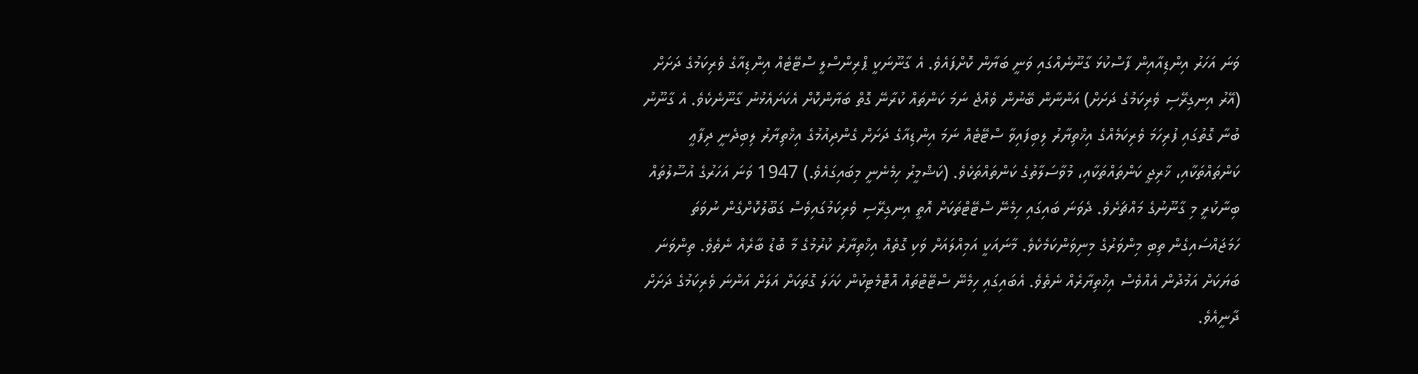ވަނަ އަހަރު އިންޑިއާއިން ފާސްކުޅަ ގާނޫނެއްގައި ވަނީ ބަޔާން ކޮށްފައެވެ. އެ ގާނޫނަކީ ޕްރިންސްލީ ސްޓޭޓެއް އިންޑިއާގެ ވެރިކަމުގެ ދަށަށް (އޭރު އިނގިރޭސި ވެރިކަމުގެ ދަށަށް) އަންނާން ބޭނުން ވެއްޖެ ނަމަ ކަންތައް ކުރާނޭ ގޮތް ބަޔާންކޮށް އެކަށައެޅުނު ގާނޫނެކެވެ. އެ ގާނޫނު ބުނާ ގޮތުގައި ފުރިހަމަ ވެރިކަމެއްގެ އިޚްތިޔާރު ލިބިފައިވާ ސްޓޭޓެއް ނަމަ އިންޑިއާގެ ދަށަށް ގެންދިއުމުގެ އިޚްތިޔާރު ލިބިދެނީ ދިފާޢީ ކަންތައްތަކާއި، ޚާރިޖީ ކަންތައްތަކާއި، މުވާސަލާތުގެ ކަންތައްތަކެވެ. (ކަޝްމީރު ހިމެނެނީ މިބައިގައެވެ.) 1947 ވަނަ އަހަރުގެ އުސޫލުތައް ބިނާކުރީ މި ގާނޫނުގެ މައްޗަށެވެ. ދެވަނަ ބައިގައި ހިމެނޭ ސްޓޭޓްތަކަށް އޮތީ އިނގިރޭސި ވެރިކަމުގައިވެސް ގަބޫލުކޮށްގެން ނުވަތަ ހަމަޖައްސައިގެން ތިބި މިންވަރުގެ މިނިވަންކަމެކެވެ. މާނައަކީ އަމިއްލައަށް ވަކި ގޮތެއް އިޚްތިޔާރު ކުރުމުގެ މާ ބޮޑު ބާރެއް ނެތެވެ. ތިންވަނަ ބަޔަކަށް އަމުދުން އެއްވެސް އިޚްތިޔާރެއް ނެތެވެ. އެބައިގައި ހިމެނޭ ސްޓޭޓްތައް އޮޓޮމެޓިކުން ކަހަލަ ގޮތަކަށް އަލަށް އަންނަ ވެރިކަމުގެ ދަށަށް ދާނީއެވެ.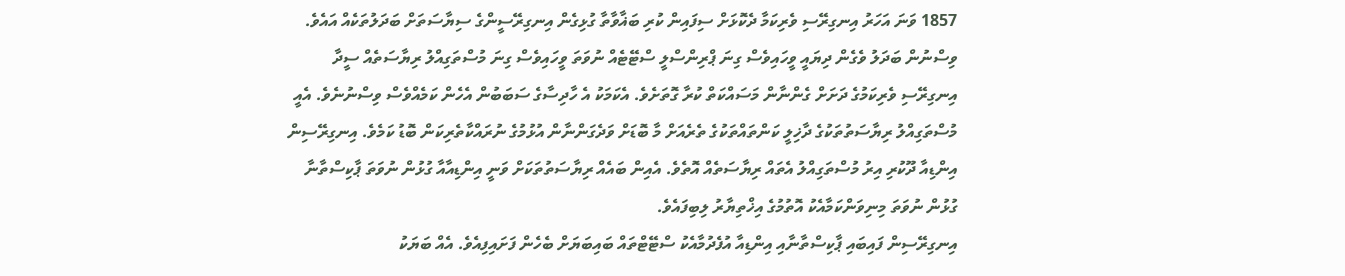1857 ވަނަ އަހަރު އިނގިރޭސި ވެރިކަމާ ދެކޮޅަށް ސިފައިން ކުރި ބަޣާވާތާ ގުޅިގެން އިނގިރޭސީންގެ ސިޔާސަތަށް ބަދަލުތަކެއް އައެވެ. ވިސްނުން ބަދަލު ވެގެން ދިޔައީ ވީހައިވެސް ގިނަ ޕްރިންސްލީ ސްޓޭޓެއް ނުވަތަ ވީހައިވެސް ގިނަ މުސްތަގިއްލު ރިޔާސަތެއް ސީދާ އިނގިރޭސި ވެރިކަމުގެ ދަށަށް ގެންނާން މަސައްކަތް ކުރާ ގޮތަށެވެ. އެކަމަކު އެ ހާދިސާގެ ސަބަބުން އެހެން ކަމެއްވެސް ވިސްނުނެވެ. އެއީ މުސްތަގިއްލު ރިޔާސަތުތަކުގެ ދާޚިލީ ކަންތައްތަކުގެ ތެރެއަށް މާ ބޮޑަށް ވަދެގަންނާން އުޅުމުގެ ނުރައްކާތެރިކަން ބޮޑު ކަމެވެ. އިނގިރޭސިން އިންޑިއާ ދޫކުރި އިރު މުސްތަގިއްލު އެތައް ރިޔާސަތެއް އޮތެވެ. އެއިން ބައެއް ރިޔާސަތުތަކަށް ވަނީ އިންޑިއާއާ ގުޅުން ނުވަތަ ޕާކިސްތާނާ ގުޅުން ނުވަތަ މިނިވަންކަމާއެކު އޮތުމުގެ އިޚްތިޔާރު ލިބިފައެވެ.
އިނގިރޭސިން ފައިބައި ޕާކިސްތާނާއި އިންޑިއާ އުފެދުމާއެކު ސްޓޭޓްތައް ބައިބަޔަށް ބެހެން ފަށައިފިއެވެ. އެއް ބަޔަކު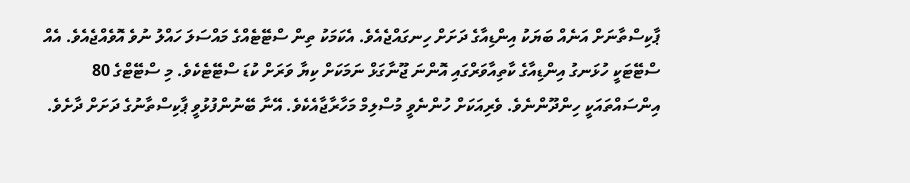ޕާކިސްތާނަށް އަނެއް ބަޔަކު އިންޑިއާގެ ދަށަށް ހިނގައްޖެއެވެ. އެކަމަކު ތިން ސްޓޭޓެއްގެ މައްސަލަ ހައްލު ނުވެ އޮވެއްޖެއެވެ. އެއް ސްޓޭޓަކީ ހުޅަނގު އިންޑިއާގެ ކާތިއާވަރްގައި އޮންނަ ޖޫނާގަޅް ނަމަކަށް ކިޔާ ވަރަށް ކުޑަ ސްޓޭޓެކެވެ. މި ސްޓޭޓްގެ 80 އިންސައްތައަކީ ހިންދޫންނެވެ. ވެރިއަކަށް ހުންނެވީ މުސްލިމް މަހާރާޖާއެކެވެ. އޭނާ ބޭނުންފުޅުވީ ޕާކިސްތާނުގެ ދަށަށް ދާށެވެ.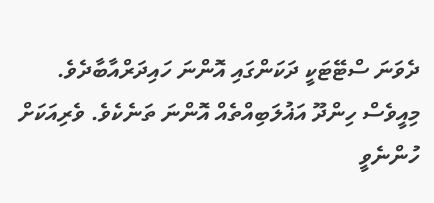ދެވަނަ ސްޓޭޓަކީ ދަކަންގައި އޮންނަ ހައިދަރްއާބާދެވެ. މިއީވެސް ހިންދޫ އަޣުލަބިއްތެއް އޮންނަ ތަނެކެވެ. ވެރިއަކަށް ހުންނެވީ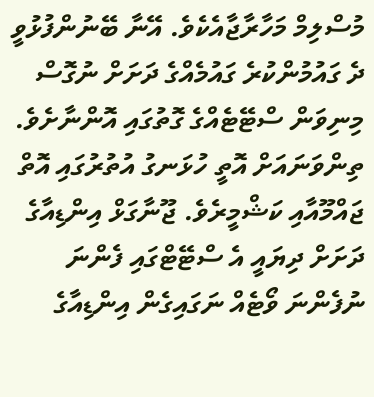މުސްލިމް މަހާރާޖާއެކެވެ. އޭނާ ބޭނުންފުޅުވީ ދެ ގައުމުންކުރެ ގައުމެއްގެ ދަށަށް ނުގޮސް މިނިވަން ސްޓޭޓެއްގެ ގޮތުގައި އޮންނާށެވެ. ތިންވަނައަށް އޮތީ ހުޅަނގު އުތުރުގައި އޮތް ޖައްމޫއާއި ކަޝްމީރެވެ. ޖޫނާގަޅް އިންޑިއާގެ ދަށަށް ދިޔައީ އެ ސްޓޭޓްގައި ފެންނަ ނުފެންނަ ވޯޓެއް ނަގައިގެން އިންޑިއާގެ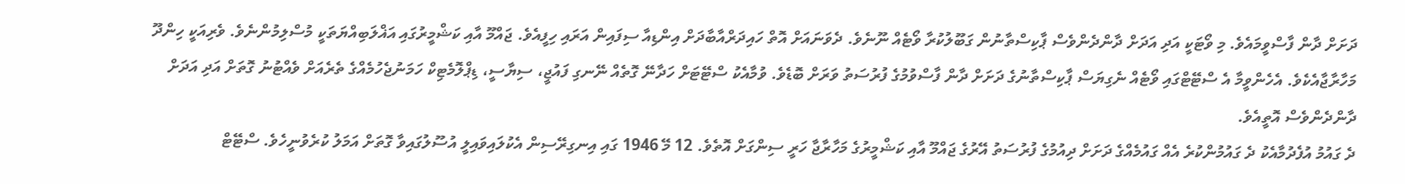ދަށަށް ދާން ފާސްވީމައެވެ. މި ވޯޓަކީ އަދި އަދަށް ދާންދެންވެސް ޕާކިސްތާނުން ގަބޫލުކުރާ ވޯޓެއް ނޫނެވެ. ދެވަނައަށް އޮތް ހައިދަރްއާބާދަށް އިންޑިއާ ސިފައިން އަރައި ހިފީއެވެ. ޖައްމޫ އާއި ކަޝްމީރުގައި އަޣްލަބިއްޔަތަކީ މުސްލިމުންނެވެ. ވެރިއަކީ ހިންދޫ މަހާރާޖާއެކެވެ. އެހެންވީމާ އެ ސްޓޭޓްގައި ވޯޓެއް ނެގިޔަސް ޕާކިސްތާނުގެ ދަށަށް ދާން ފާސްވުމުގެ ފުރުސަތު ވަރަށް ބޮޑެވެ. ވުމާއެކު ސްޓޭޓަށް ހަދާނޭ ގޮތެއް ނޭނގި ފައުޖީ، ސިޔާސީ، ޑިޕްލޮމެޓިކް ހަމަނުޖެހުމެއްގެ ތެރެއަށް ވެއްޓުނު ގޮތަށް އަދި އަދަށް ދާންދެންވެސް އޮތީއެވެ.
ދެ ގައުމު އުފެދުމާއެކު ދެ ގައުމުންކުރެ އެއް ގައުމެއްގެ ދަށަށް ދިއުމުގެ ފުރުސަތު އޭރުގެ ޖައްމޫ އާއި ކަޝްމީރުގެ މަހާރާޖާ ހަރީ ސިންގަށް އޮތެވެ. 12 މޭ 1946 ގައި އިނގިރޭސިން އެކުލައިވައިލީ އުސޫލުގައިވާ ގޮތަށް އަމަލު ކުރެވުނީހެވެ. ސްޓޭޓް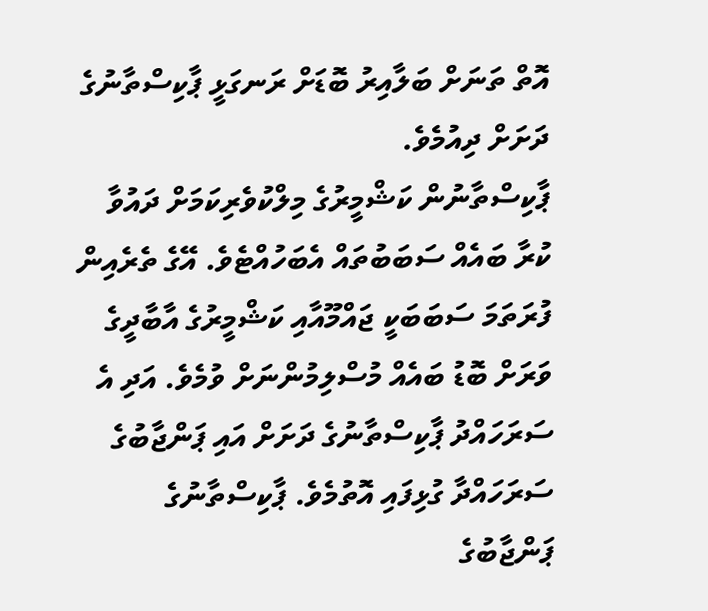އޮތް ތަނަށް ބަލާއިރު ބޮޑަށް ރަނގަޅީ ޕާކިސްތާނުގެ ދަށަށް ދިއުމެވެ.
ޕާކިސްތާނުން ކަޝްމީރުގެ މިލްކުވެރިކަމަށް ދައުވާ ކުރާ ބައެއް ސަބަބުތައް އެބަހުއްޓެވެ. އޭގެ ތެރެއިން ފުރަތަމަ ސަބަބަކީ ޖައްމޫއާއި ކަޝްމީރުގެ އާބާދީގެ ވަރަށް ބޮޑު ބައެއް މުސްލިމުންނަށް ވުމެވެ. އަދި އެ ސަރަހައްދު ޕާކިސްތާނުގެ ދަށަށް އައި ޕަންޖާބުގެ ސަރަހައްދާ ގުޅިފައި އޮތުމެވެ. ޕާކިސްތާނުގެ ޕަންޖާބުގެ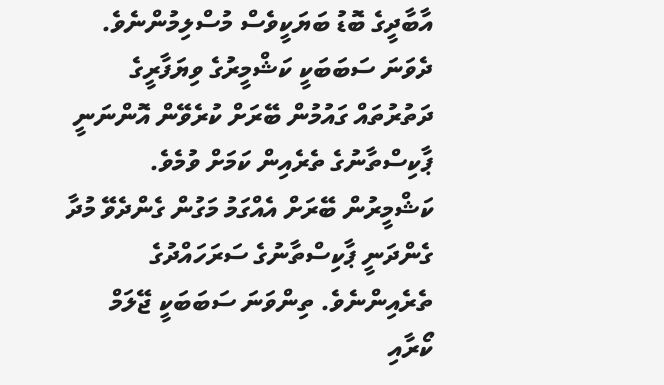އާބާދީގެ ބޮޑު ބަޔަކީވެސް މުސްލިމުންނެވެ. ދެވަނަ ސަބަބަކީ ކަޝްމީރުގެ ވިޔަފާރީގެ ދަތުރުތައް ގައުމުން ބޭރަށް ކުރެވޭން އޮންނަނީ ޕާކިސްތާނުގެ ތެރެއިން ކަމަށް ވުމެވެ. ކަޝްމީރުން ބޭރަށް އެއްގަމު މަގުން ގެންދެވޭ މުދާ ގެންދަނީ ޕާކިސްތާނުގެ ސަރަހައްދުގެ ތެރެއިންނެވެ. ތިންވަނަ ސަބަބަކީ ޖޭލަމް ކޯރާއި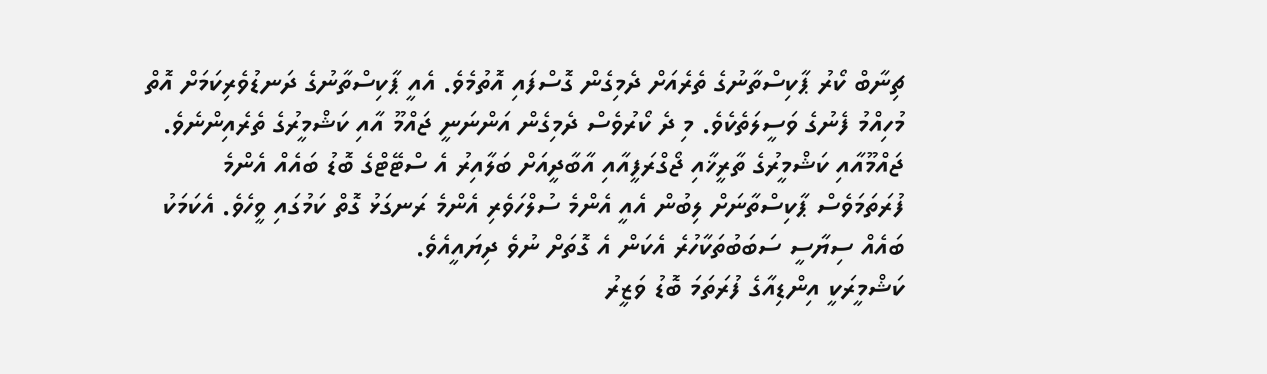ޗިނާބް ކޯރު ޕާކިސްތާނުގެ ތެރެއަށް ދެމިގެން ގޮސްފައި އޮތުމެވެ. އެއީ ޕާކިސްތާނުގެ ދަނޑުވެރިކަމަށް އޮތް މުހިއްމު ފެނުގެ ވަސީލަތެކެވެ. މި ދެ ކޯރުވެސް ދެމިގެން އަންނަނީ ޖައްމޫ އާއި ކަޝްމީރުގެ ތެރެއިންނެވެ. ޖައްމޫއާއި ކަޝްމީރުގެ ތާރީޚާއި ޖޯގްރަފީއާއި އާބާދީއަށް ބަލާއިރު އެ ސްޓޭޓްގެ ބޮޑު ބައެއް އެންމެ ފުރަތަމަވެސް ޕާކިސްތާނަށް ލިބުން އެއީ އެންމެ ސުލްހަވެރި އެންމެ ރަނގަޅު ގޮތް ކަމުގައި ވީހެވެ. އެކަމަކު ބައެއް ސިޔާސީ ސަބަބުތަކާހުރެ އެކަން އެ ގޮތަށް ނުވެ ދިޔައީއެވެ.
ކަޝްމީރަކީ އިންޑިއާގެ ފުރަތަމަ ބޮޑު ވަޒީރު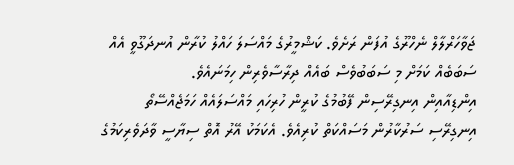ޖަވާހަރްލާލް ނެހްރޫގެ އުފަން ރަށެވެ. ކަޝްމީރުގެ މައްސަލަ ހައްލު ކުރާން އުނދަގޫވީ އެއް ސަބަބެއް ކަމަށް މި ސަބަބުވެސް ބައެއް ދިރާސާވެރިން ހިމަނައެވެ.
އިންޑިއާއިން އިނގިރޭސިން ފޭބުމުގެ ކުރީން ހުރިހައި މައްސަލައެއް ހަމަޖެއްސޭތޯ އިނގިރޭސި ސަރުކާރުން މަސައްކަތް ކުރިއެވެ. އެކަމަކު އޭރު އޮތް ސިޔާސީ ވާދަވެރިކަމުގެ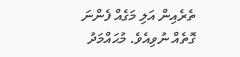ތެރެއިން އަލި މަގެއް ފެންނަ ގޮތެއް ނުވިއެވެ. މުޙައްމަދު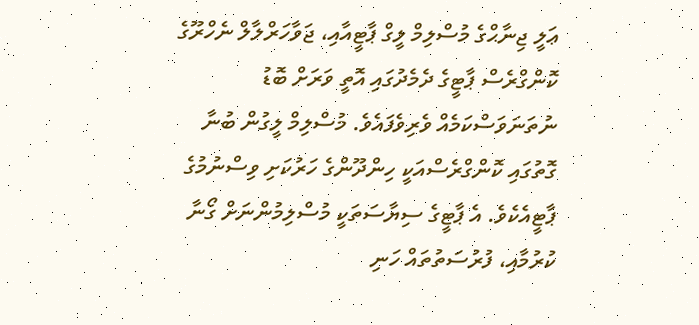ޢަލީ ޖިނާޙްގެ މުސްލިމް ލީގް ޕާޓީއާއި، ޖަވާހަރްލާލް ނެހްރޫގެ ކޮންގްރެސް ޕާޓީގެ ދެމެދުގައި އޮތީ ވަރަށް ބޮޑު ނުތަނަވަސްކަމެއް ވެރިވެފައެވެ. މުސްލިމް ލީގުން ބުނާ ގޮތުގައި ކޮންގްރެސްއަކީ ހިންދޫންގެ ހަރުކަށި ވިސްނުމުގެ ޕާޓީއެކެވެ. އެ ޕާޓީގެ ސިޔާސަތަކީ މުސްލިމުންނަށް ގޯނާ ކުރުމާއި، ފުރުސަތުތައް ހަނި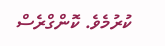ކުރުމެވެ. ކޮންގްރެސް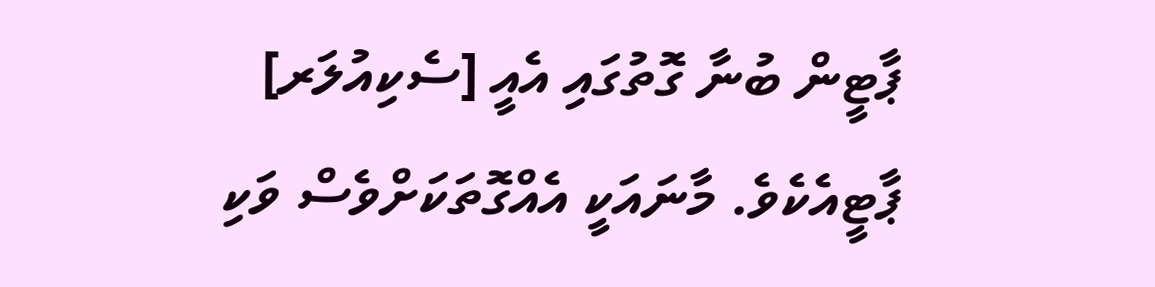ޕާޓީން ބުނާ ގޮތުގައި އެއީ [ސެކިއުލަރ] ޕާޓީއެކެވެ. މާނައަކީ އެއްގޮތަކަށްވެސް ވަކި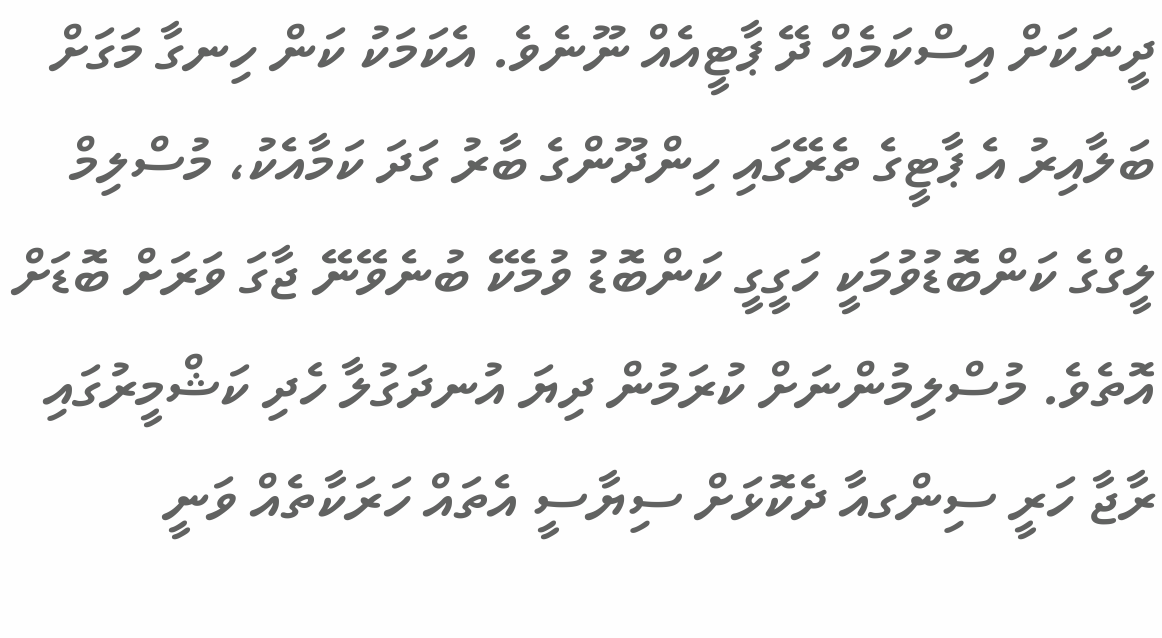ދީނަކަށް އިސްކަމެއް ދޭ ޕާޓީއެއް ނޫނެވެ. އެކަމަކު ކަން ހިނގާ މަގަށް ބަލާއިރު އެ ޕާޓީގެ ތެރޭގައި ހިންދޫންގެ ބާރު ގަދަ ކަމާއެކު، މުސްލިމް ލީގްގެ ކަންބޮޑުވުމަކީ ހަގީގީ ކަންބޮޑު ވުމެކޭ ބުނެވޭނޭ ޖާގަ ވަރަށް ބޮޑަށް އޮތެވެ. މުސްލިމުންނަށް ކުރަމުން ދިޔަ އުނދަގުލާ ހެދި ކަޝްމީރުގައި ރާޖާ ހަރީ ސިންގއާ ދެކޮޅަށް ސިޔާސީ އެތައް ހަރަކާތެއް ވަނީ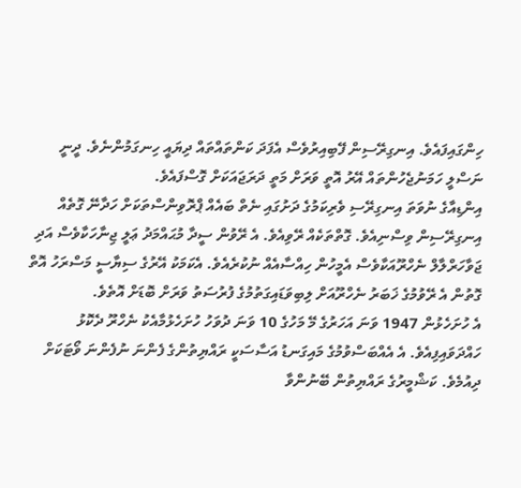ހިންގައިފައެވެ. އިނގިރޭސިން ފޭބިއިރުވެސް އެފަދަ ކަންތައްތައް ދިޔައީ ހިނގަމުންނެވެ. ދީނީ ނަސްލީ ހަމަނުޖެހުންތައް އޭރު އޮތީ ވަރަށް މަތީ ދަރަޖައަކަށް ގޮސްފައެވެ.
އިންޑިއާގެ ނުވަތަ އިނގިރޭސި ވެރިކަމުގެ ދަށުގައި ނެތް ބައެއް ޕްރޮވިންސްތަކަށް ހަދާނޭ ގޮތެއް އިނގިރޭސިން ވިސްނިއެވެ. ގޮތްތަކެއް ރޭވިއެވެ. އެ ރޭވުން ސީދާ މުޙައްމަދު ޢަލީ ޖިނާހަކާވެސް އަދި ޖަވާހަރްލާލް ނެހްރޫއަކާވެސް އެމީހުން ހިއްސާއެއް ނުކުރެއެވެ. އެކަމަކު އޭރުގެ ސިޔާސީ މަސްރަހު އޮތް ގޮތުން އެ ރޭވުމުގެ ޚަބަރު ނެހްރޫއަށް ލިބިވަޑައިގަތުމުގެ ފުރުސަތު ވަރަށް ބޮޑަށް އޮތެވެ.
އެ ހުށަހެޅުން 1947 ވަނަ އަހަރުގެ މޭ މަހުގެ 10 ވަނަ ދުވަހު ހުށަހެޅުމާއެކު ނެހްރޫ ދެކޮޅު ހައްދަވައިފިއެވެ. އެ އެއްބަސްވުމުގެ މައިގަނޑު އަސާސަކީ ރައްޔިތުންގެ ފެންނަ ނުފެންނަ ވޯޓަކަށް ދިއުމެވެ. ކަޝްމީރުގެ ރައްޔިތުން ބޭނުންވާ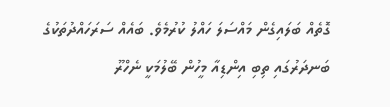ގޮތެއް ބަލައިގެން މައްސަލަ ހައްލު ކުރުމެވެ. ބައެއް ސަރަހައްދުތަކުގެ ބަނދަރުގައި ތިބި އިންޑިއާ މީހުން ބޭލުމަކީ ނެހްރޫ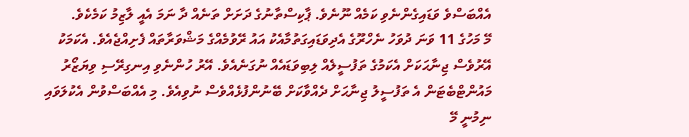އެއްބަސްވެ ވަޑައިގެންނެވި ކަމެއް ނޫނެވެ. ޕާކިސްތާނުގެ ދަށަށް ތަނެއް ދާ ނަމަ އެއީ ލާޒިމު ކަމެކެވެ.
މޭ މަހުގެ 11 ވަނަ ދުވަހު ނެހްރޫގެ އެދިވަޑައިގަތުމާއެކު އައު ރޭވުމެއްގެ މަޝްވަރާތައް ފެށިއްޖެއެވެ. އެކަމަކު އޭރުވެސް ޖިނާޙަކަށް އެކަމުގެ ތަފުސީލެއް ލިބިވަޑައެއް ނުގަނެއެވެ. އޭރު ހުންނެވި އިނގިރޭސި ވިޔަޒޯރު މައުންޓްބެޓަން އެ ތަފުސީލު ޖިނާޙަށް ދެއްވާކަށް ބޭނުންފުޅެއްވެސް ނުވިއެވެ. މި އެއްބަސްވުން އެކުލަވައި ނިމުނީ މޭ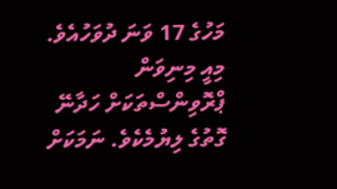މަހުގެ 17 ވަނަ ދުވަހުއެވެ. މިއީ މިނިވަން ޕްރޮވިންސްތަކަށް ހަދާނޭ ގޮތުގެ ލިޔުމެކެވެ. ނަމަކަށް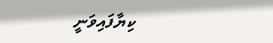ކިޔާފައިވަނީ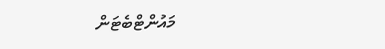މައުންޓްބެޓަން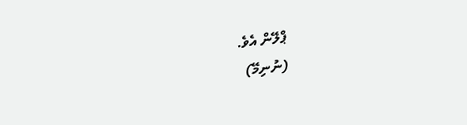ޕްލޭން އެވެ.
(ނުނިމޭ)